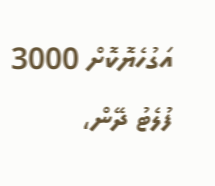އަގުހެޔޮކޮށް 3000 ފުލެޓު ދޭން،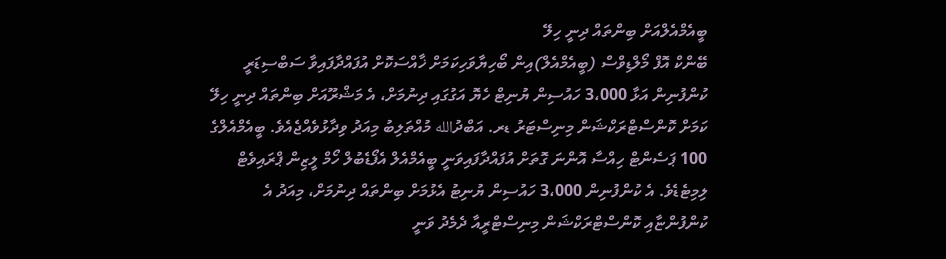ބީއެމްއެލްއަށް ބިންތައް ދިނީ ހިލޭ
ބޭންކް އޮފް މޯލްޑިވްސް (ބީއެމްއެލް)އިން ބޯހިޔާވަހިކަމަށް ޚާއްސަކޮށް އުފައްދާފައިވާ ސަބްސިޑަރީ ކުންފުނިން އަޅާ 3،000 ހައުސިން ޔުނިޓް ހެޔޮ އަގުގައި ދިނުމަށް، އެ މަޝްރޫއަށް ބިންތައް ދިނީ ހިލޭ ކަމަށް ކޮންސްޓްރަކްޝަން މިނިސްޓަރު ޑރ. އަބްދުالله މުއްތަލިބު މިއަދު ވިދާޅުވެއްޖެއެވެ. ބީއެމްއެލްގެ 100 ޕަސެންޓް ހިއްސާ އޮންނަ ގޮތަށް އުފައްދާފައިވަނީ ބީއެމްއެލް އެފޯޑެބުލް ހޯމް ލީޒިން ޕްރައިވެޓް ލިމިޓެޑެވެ. އެ ކުންފުނިން 3،000 ހައުސިން ޔުނިޓު އެޅުމަށް ބިންތައް ދިނުމަށް، މިއަދު އެ ކުންފުންޏާއި ކޮންސްޓްރަކްޝަން މިނިސްޓްރީއާ ދެމެދު ވަނީ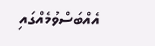އެއްބަސްވުމެއްގައި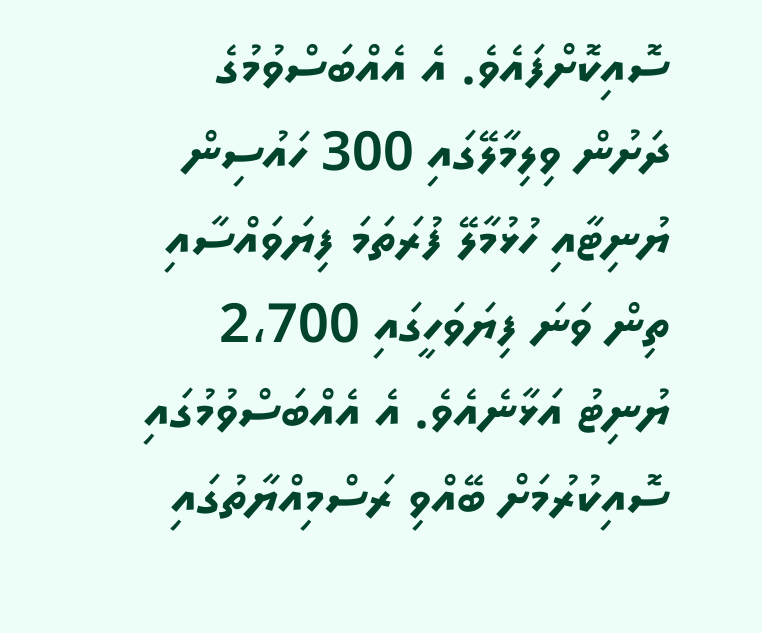ސޮއިކޮށްފައެވެ. އެ އެއްބަސްވުމުގެ ދަށުން ވިލިމާލޭގައި 300 ހައުސިން ޔުނިޓާއި ހުޅުމާލޭ ފުރަތަމަ ފިޔަވައްސާއި ތިން ވަނަ ފިޔަވަހީގައި 2،700 ޔުނިޓު އަޅާނެއެވެ. އެ އެއްބަސްވުމުގައި ސޮއިކުރުމަށް ބޭއްވި ރަސްމިއްޔާތުގައި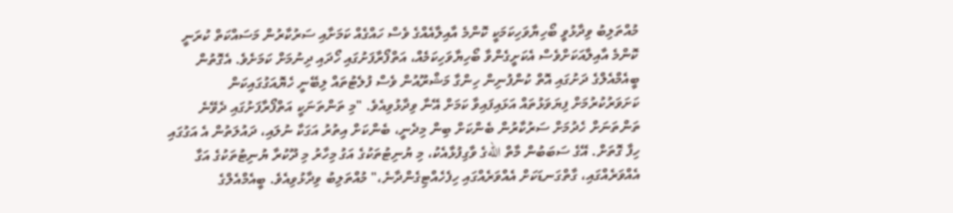މުއްތަލިބު ވިދާޅުވީ ބޯހިޔާވަހިކަމަކީ ކޮންމެ އާއިލާއެއްގެ ވެސް ހައްގެއް ކަމަށާއި ސަރުކާރުން މަސައްކަތް ކުރަނީ ކޮންމެ އާއިލާއަކަށްވެސް އެކަށީގެންވާ ބޯހިޔާވަހިކަމެއް، އަތްފޯރާފަށުގައި ހޯދައި ދިނުމަށް ކަމަށެވެ. އެގޮތުން ބީއެމްއެލްގެ ދަށުގައި އޮތް ކުންފުނިން ހިންގާ މަޝްރޫއުން ވެސް ފުލެޓުތައް ލިބޭނީ ހެޔޮއަގުގައިކަން ކަށަވަރުކުރުމަށް ފިޔަވަޅުތައް އަޅައިފައިވާ ކަމަށް އޭނާ ވިދާޅުވިއެވެ. "މި ތަންތަނަކީ އަތްފޯރާފަށުގައި ދެވޭނެ ތަންތަނަށް ހެދުމަށް ސަރުކާރުން ބެންކަށް ބިން މިދެނީ، ބެންކަށް އިތުރު އަގަކާ ނުލައި، ދައުލަތުން އެ އަގުގައި ހިފާ ގޮތަށް. އޭގެ ސަބަބުން މާތް اللهގެ ވާގިފުޅާއެކު، މި ޔުނިޓުތަކުގެ އަގު މިހާރު މި ދޫކުރާ ޔުނިޓުތަކުގެ އަގާ އެއްވަރެއްގައި، ގާތްގަނޑަކަށް އެއްވަރެއްގައި ހިފެހެއްޓިގެންދާނެ،" މުއްތަލިބު ވިދާޅުވިއެވެ. ބީއެމްއެލްގެ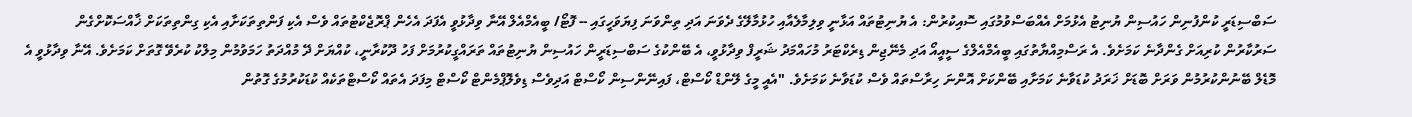ސަބްސިޑަރީ ކުންފުނިން ހައުސިން ޔުނިޓު އެޅުމަށް އެއްބަސްވުމުގައި ސޮއިކުރުން: އެ ޔުނިޓުތައް އަޅާނީ ވިލިމާލެއާއި ހުޅުމާލޭގެ ދެވަނަ އަދި ތިންވަނަ ފިޔަވަހީގައި -- ފޮޓޯ/ ބީއެމްއެލް އޭނާ ވިދާޅުވީ އެފަދަ އެހެން ޕްރޮޖެކްޓުތައް ވެސް އެކި ފަންތިތަކަށާއި އެކި ގިންތިތަކަށް ޚާއްސަކޮށްގެން ސަރުކާރުން ކުރިއަށް ގެންދާނެ ކަމަށެވެ. އެ ރަސްމިއްޔާތުގައި ބީއެމްއެލްގެ ސީއީއޯ އަދި މެނޭޖިން ޑިރެކްޓަރު މުހައްމަދު ޝަރީފް ވިދާޅުވީ، އެ ބޭންކުގެ ސަބްސިޑަރީން ހައުސިން ޔުނިޓުތައް ތަރައްގީކުރުމަށް ފަހު ދޫކުރާނީ، ކުއްޔަށް ދޭ މުއްދަތު ހަމަވުމުން މިލްކު ކުރެވޭ ގޮތަށް ކަމަށެވެ. އޭނާ ވިދާޅުވީ އެ މޮޑެލް ބޭނުންކުރުމުން ވަރަށް ބޮޑަށް ޚަރަދު ކުޑަވާނެ ކަމަށާއި ބޭންކަށް އޮންނަ ހިރާސްތައް ވެސް ކުޑަވާނެ ކަމަށެވެ. "އެއީ މީގެ ލޭންޑް ކޯސްޓް، ފައިނޭންސިން ކޯސްޓް އަދިވެސް ޑިވެލޮޕްމެންޓް ކޯސްޓް މިފަދަ އެތައް ކޯސްޓްތަކެއް ކުޑަކުރުމުގެ ގޮތުން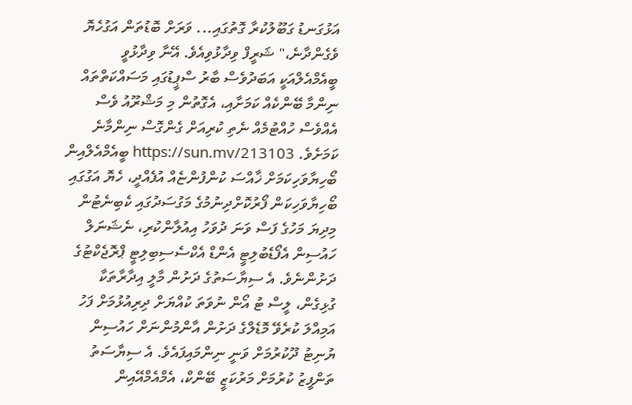އަޅުގަނޑު ގަބޫލުކުރާ ގޮތުގައި... ވަރަށް ބޮޑުތަން އަގުހެޔޮ ވެގެންދާނެ،" ޝަރީފް ވިދާޅުވިއެވެ. އޭނާ ވިދާޅުވީ ބީއެމްއެލްއަކީ އަބަދުވެސް ބާރު ސްޕީޑުގައި މަސައްކަތްތައް ނިންމާ ބޭންކެއް ކަމަށާއި، އެގޮތުން މި މަޝްރޫއު ވެސް އެއްވެސް ހުއްޓުމެއް ނެތި ކުރިއަށް ގެންގޮސް ނިންމާނެ ކަމަށެވެ. https://sun.mv/213103 ބީއެމްއެލްއިން ބޯހިޔާވަހިކަމަށް ޚާއްސަ ކުންފުންޏެއް އުފެއްދީ، ހެޔޮ އަގުގައި ބޯހިޔާވަހިކަން ފޯރުކޮށްދިނުމުގެ މަގުސަދުގައި ކެބިނެޓުން މިދިޔަ މަހުގެ ފަސް ވަނަ ދުވަހު އިއުލާންކުރި، ނެޝަނަލް ހައުސިން އެފޯޑެބުލިޓީ އެންޑް އެކްސެސިބިލިޓީ ޕްރޮޖެކްޓުގެ ދަށުންނެވެ. އެ ސިޔާސަތުގެ ދަށުން މާލީ އިދާރާތަކާ ގުޅިގެން، ލީސް ޓު އޯން ނުވަތަ ކުއްޔަށް ދިރިއުޅުމަށް ފަހު އަމިއްލަ ކުރެވޭ މޮޑެލްގެ ދަށުން އާންމުންނަށް ހައުސިން ޔުނިޓު ދޫކުރުމަށް ވަނީ ނިންމައިފައެވެ. އެ ސިޔާސަތު ތަންފީޒު ކުރުމަށް މަރުކަޒީ ބޭންކް، އެމްއެމްއޭއިން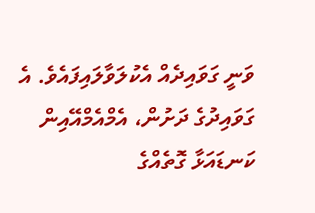ވަނީ ގަވައިދެއް އެކުލަވާލައިފައެވެ. އެ ގަވައިދުގެ ދަށުން، އެމްއެމްއޭއިން ކަނޑައަޅާ ގޮތެއްގެ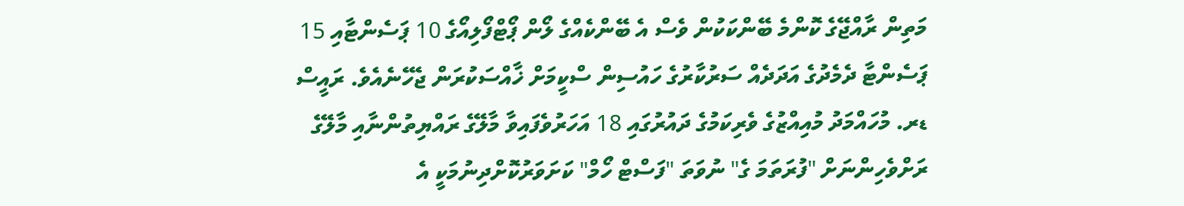މަތިން ރާއްޖޭގެ ކޮންމެ ބޭންކަކުން ވެސް އެ ބޭންކެއްގެ ލޯން ޕޯޓްފޯލިއޯގެ 10 ޕަސެންޓާއި 15 ޕަސެންޓާ ދެމެދުގެ އަދަދެއް ސަރުކާރުގެ ހައުސިން ސްކީމަށް ޚާއްސަކުރަން ޖެހޭނެއެވެ. ރައީސް ޑރ. މުހައްމަދު މުއިއްޒުގެ ވެރިކަމުގެ ދައުރުގައި 18 އަހަރުވެފައިވާ މާލޭގެ ރައްޔިތުންނާއި މާލޭގެ ރަށްވެހިންނަށް "ފުރަތަމަ ގެ" ނުވަތަ "ފަސްޓް ހޯމް" ކަށަވަރުކޮށްދިނުމަކީ އެ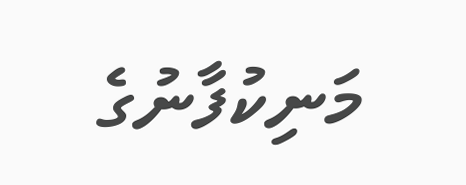މަނިކުފާނުގެ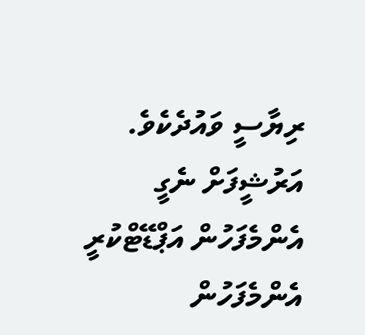ރިޔާސީ ވައުދެކެވެ.
އަރުޝީފަށް ނެގީ
އެންމެފަހުން އަޕްޑޭޓްކުރީ
އެންމެފަހުން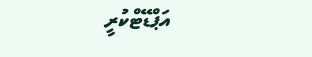އަޕްޑޭޓްކުރީ